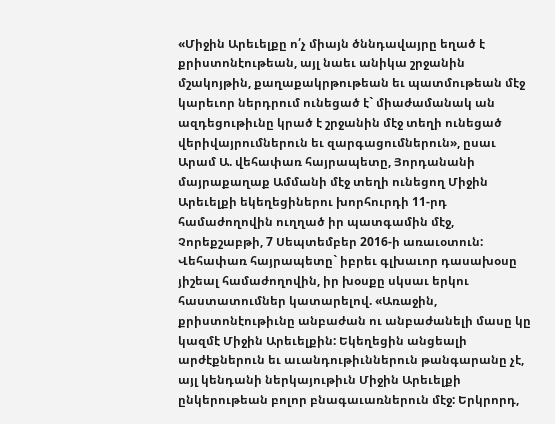«Միջին Արեւելքը ո՛չ միայն ծննդավայրը եղած է քրիստոնէութեան, այլ նաեւ անիկա շրջանին մշակոյթին, քաղաքակրթութեան եւ պատմութեան մէջ կարեւոր ներդրում ունեցած է` միաժամանակ ան ազդեցութիւնը կրած է շրջանին մէջ տեղի ունեցած վերիվայրումներուն եւ զարգացումներուն», ըսաւ Արամ Ա. վեհափառ հայրապետը, Յորդանանի մայրաքաղաք Ամմանի մէջ տեղի ունեցող Միջին Արեւելքի եկեղեցիներու խորհուրդի 11-րդ համաժողովին ուղղած իր պատգամին մէջ, Չորեքշաբթի, 7 Սեպտեմբեր 2016-ի առաւօտուն:
Վեհափառ հայրապետը` իբրեւ գլխաւոր դասախօսը յիշեալ համաժողովին, իր խօսքը սկսաւ երկու հաստատումներ կատարելով. «Առաջին, քրիստոնէութիւնը անբաժան ու անբաժանելի մասը կը կազմէ Միջին Արեւելքին: Եկեղեցին անցեալի արժէքներուն եւ աւանդութիւններուն թանգարանը չէ, այլ կենդանի ներկայութիւն Միջին Արեւելքի ընկերութեան բոլոր բնագաւառներուն մէջ: Երկրորդ,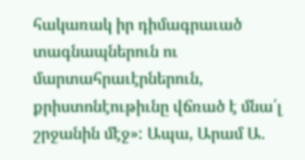հակառակ իր դիմագրաւած տագնապներուն ու մարտահրաւէրներուն, քրիստոնէութիւնը վճռած է մնա՛լ շրջանին մէջ»: Ապա, Արամ Ա.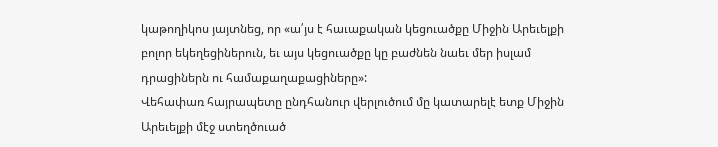կաթողիկոս յայտնեց, որ «ա՛յս է հաւաքական կեցուածքը Միջին Արեւելքի բոլոր եկեղեցիներուն, եւ այս կեցուածքը կը բաժնեն նաեւ մեր իսլամ դրացիներն ու համաքաղաքացիները»:
Վեհափառ հայրապետը ընդհանուր վերլուծում մը կատարելէ ետք Միջին Արեւելքի մէջ ստեղծուած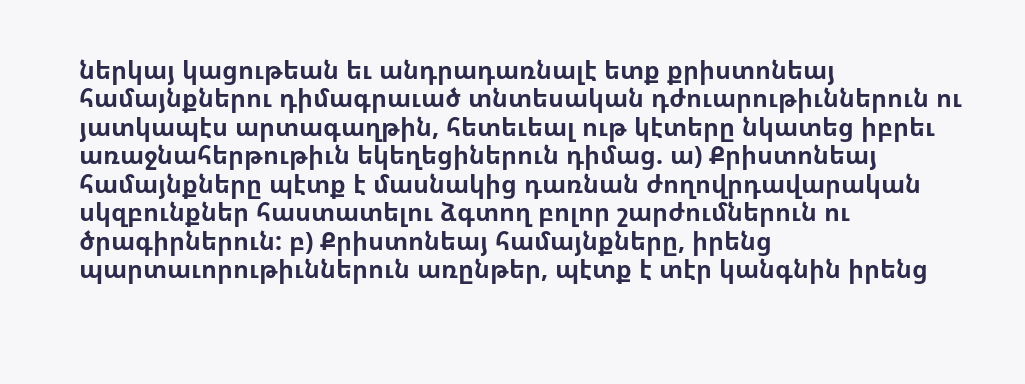ներկայ կացութեան եւ անդրադառնալէ ետք քրիստոնեայ համայնքներու դիմագրաւած տնտեսական դժուարութիւններուն ու յատկապէս արտագաղթին, հետեւեալ ութ կէտերը նկատեց իբրեւ առաջնահերթութիւն եկեղեցիներուն դիմաց. ա) Քրիստոնեայ համայնքները պէտք է մասնակից դառնան ժողովրդավարական սկզբունքներ հաստատելու ձգտող բոլոր շարժումներուն ու ծրագիրներուն: բ) Քրիստոնեայ համայնքները, իրենց պարտաւորութիւններուն առընթեր, պէտք է տէր կանգնին իրենց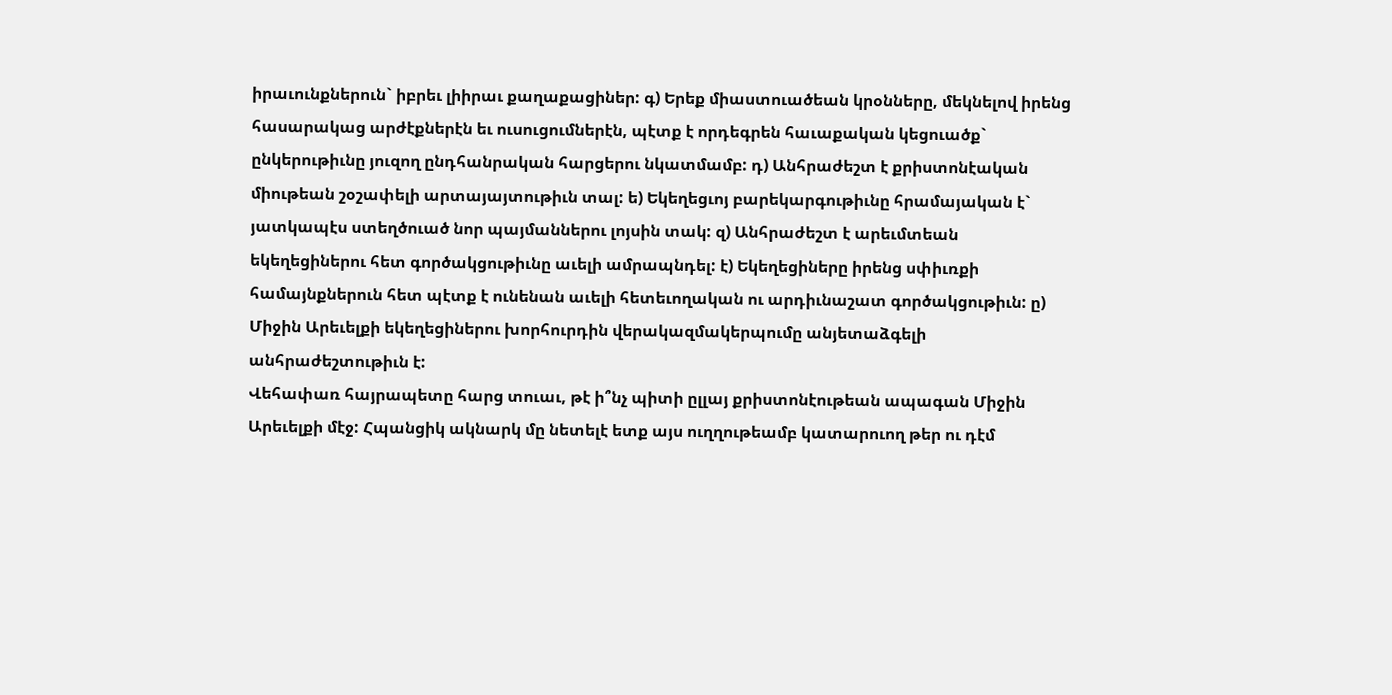իրաւունքներուն` իբրեւ լիիրաւ քաղաքացիներ: գ) Երեք միաստուածեան կրօնները, մեկնելով իրենց հասարակաց արժէքներէն եւ ուսուցումներէն, պէտք է որդեգրեն հաւաքական կեցուածք` ընկերութիւնը յուզող ընդհանրական հարցերու նկատմամբ: դ) Անհրաժեշտ է քրիստոնէական միութեան շօշափելի արտայայտութիւն տալ: ե) Եկեղեցւոյ բարեկարգութիւնը հրամայական է` յատկապէս ստեղծուած նոր պայմաններու լոյսին տակ: զ) Անհրաժեշտ է արեւմտեան եկեղեցիներու հետ գործակցութիւնը աւելի ամրապնդել: է) Եկեղեցիները իրենց սփիւռքի համայնքներուն հետ պէտք է ունենան աւելի հետեւողական ու արդիւնաշատ գործակցութիւն: ը) Միջին Արեւելքի եկեղեցիներու խորհուրդին վերակազմակերպումը անյետաձգելի անհրաժեշտութիւն է:
Վեհափառ հայրապետը հարց տուաւ, թէ ի՞նչ պիտի ըլլայ քրիստոնէութեան ապագան Միջին Արեւելքի մէջ: Հպանցիկ ակնարկ մը նետելէ ետք այս ուղղութեամբ կատարուող թեր ու դէմ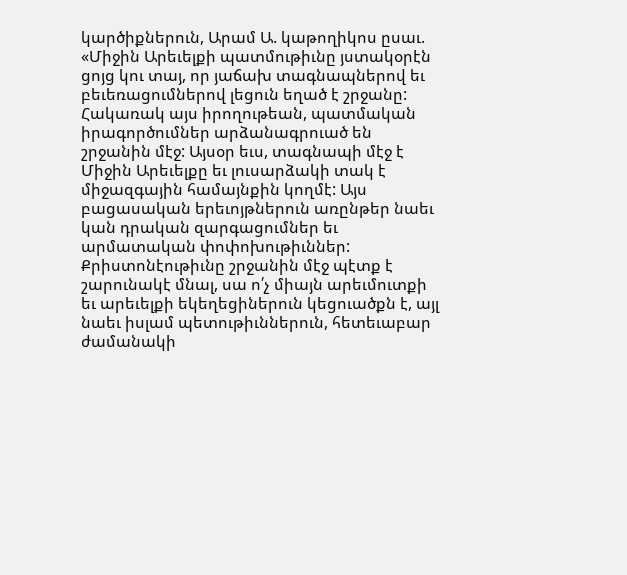կարծիքներուն, Արամ Ա. կաթողիկոս ըսաւ. «Միջին Արեւելքի պատմութիւնը յստակօրէն ցոյց կու տայ, որ յաճախ տագնապներով եւ բեւեռացումներով լեցուն եղած է շրջանը: Հակառակ այս իրողութեան, պատմական իրագործումներ արձանագրուած են շրջանին մէջ: Այսօր եւս, տագնապի մէջ է Միջին Արեւելքը եւ լուսարձակի տակ է միջազգային համայնքին կողմէ: Այս բացասական երեւոյթներուն առընթեր նաեւ կան դրական զարգացումներ եւ արմատական փոփոխութիւններ: Քրիստոնէութիւնը շրջանին մէջ պէտք է շարունակէ մնալ, սա ո՛չ միայն արեւմուտքի եւ արեւելքի եկեղեցիներուն կեցուածքն է, այլ նաեւ իսլամ պետութիւններուն, հետեւաբար ժամանակի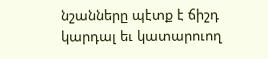նշանները պէտք է ճիշդ կարդալ եւ կատարուող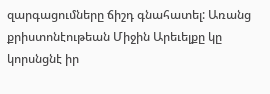զարգացումները ճիշդ գնահատել: Առանց քրիստոնէութեան Միջին Արեւելքը կը կորսնցնէ իր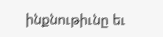ինքնութիւնը եւ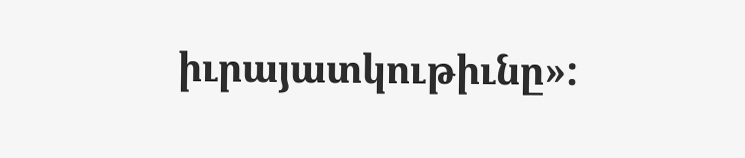իւրայատկութիւնը»: